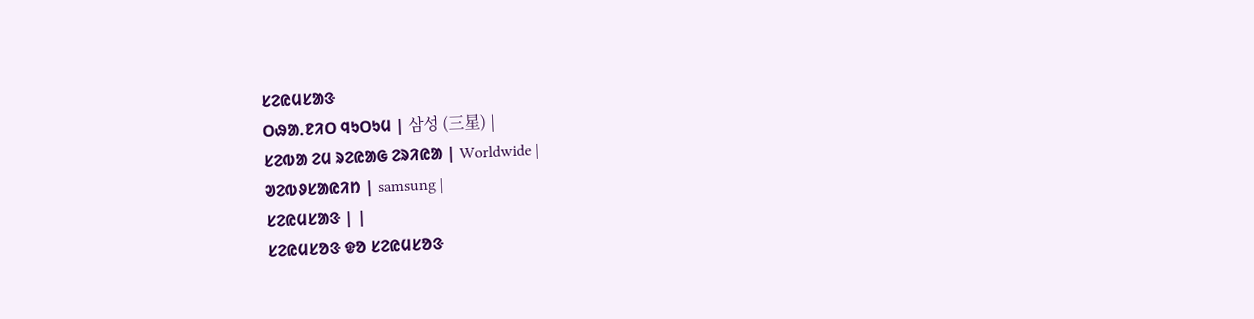ᱥᱮᱭᱢᱥᱟᱝ
ᱛᱷᱟᱹᱱᱤᱛ ᱧᱩᱛᱩᱢ | 삼성 (三星) |
ᱥᱮᱵᱟ ᱮᱢ ᱨᱮᱭᱟᱜ ᱮᱨᱤᱭᱟ | Worldwide |
ᱣᱮᱵᱽᱥᱟᱭᱤᱴ | samsung |
ᱥᱮᱭᱢᱥᱟᱝ | |
ᱥᱮᱭᱢᱥᱚᱝ ᱫᱚ ᱥᱮᱭᱢᱥᱚᱝ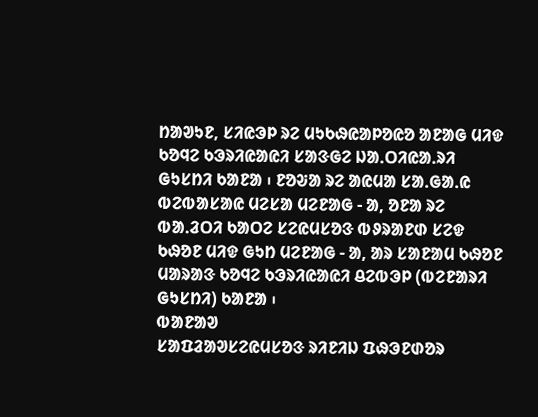ᱴᱟᱣᱩᱱ, ᱥᱤᱭᱳᱞ ᱨᱮ ᱢᱩᱠᱷᱭᱟᱞᱚᱭᱚ ᱟᱱᱟᱜ ᱢᱤᱫ ᱠᱚᱧᱮ ᱠᱳᱨᱤᱭᱟᱭᱤ ᱥᱟᱝᱜᱮ ᱡᱟᱹᱛᱤᱭᱟᱹᱨᱤ ᱜᱩᱥᱴᱤ ᱠᱟᱱᱟ ᱾ ᱱᱚᱶᱟ ᱨᱮ ᱟᱭᱢᱟ ᱥᱟᱹᱜᱟᱹᱭ ᱵᱮᱵᱟᱥᱟᱭ ᱢᱮᱥᱟ ᱢᱮᱱᱟᱜ - ᱟ, ᱚᱱᱟ ᱨᱮ ᱵᱟᱹᱲᱛᱤ ᱠᱟᱛᱮ ᱥᱮᱭᱢᱥᱚᱝ ᱵᱽᱨᱟᱱᱰ ᱥᱮᱫ ᱠᱷᱚᱱ ᱢᱤᱫ ᱜᱩᱴ ᱢᱮᱱᱟᱜ - ᱟ, ᱟᱨ ᱥᱟᱱᱟᱢ ᱠᱷᱚᱱ ᱢᱟᱨᱟᱝ ᱠᱚᱧᱮ ᱠᱳᱨᱤᱭᱟᱭᱤ ᱪᱮᱵᱳᱞ (ᱵᱮᱱᱟᱨᱤ ᱜᱩᱥᱴᱤ) ᱠᱟᱱᱟ ᱾
ᱵᱟᱱᱟᱣ
ᱥᱟᱯᱲᱟᱣᱥᱮᱭᱢᱥᱚᱝ ᱨᱤᱱᱤᱡ ᱯᱷᱳᱱᱰᱚᱨ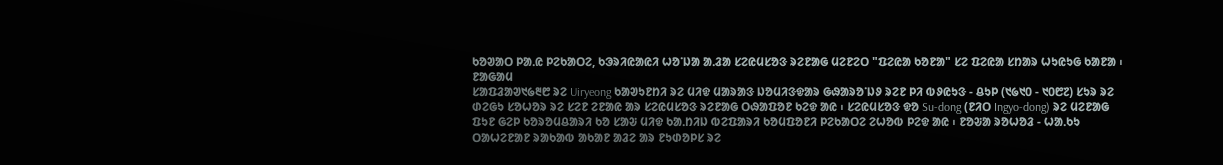ᱠᱚᱣᱟᱛ ᱞᱟᱹᱭ ᱞᱮᱠᱟᱛᱮ, ᱠᱳᱨᱤᱭᱟᱭᱤ ᱦᱚᱸᱡᱟ ᱟᱹᱲᱟ ᱥᱮᱭᱢᱥᱚᱝ ᱨᱮᱱᱟᱜ ᱢᱮᱱᱮᱛ "ᱯᱮᱭᱟ ᱠᱚᱱᱟ" ᱥᱮ ᱯᱮᱭᱟ ᱥᱴᱟᱨ ᱦᱩᱭᱩᱜ ᱠᱟᱱᱟ ᱾
ᱱᱟᱜᱟᱢ
ᱥᱟᱯᱲᱟᱣ᱑᱙᱓᱘ ᱨᱮ Uiryeong ᱠᱟᱣᱩᱱᱴᱤ ᱨᱮ ᱢᱤᱫ ᱢᱟᱨᱟᱝ ᱡᱚᱢᱤᱝᱫᱟᱨ ᱜᱷᱟᱨᱚᱸᱡᱽ ᱨᱮᱱ ᱞᱤ ᱵᱽᱭᱩᱝ - ᱪᱩᱞ (᱑᱙᱑᱐ - ᱑᱐᱘᱗) ᱥᱩᱨ ᱨᱮ ᱰᱮᱜᱩ ᱥᱚᱦᱚᱨ ᱨᱮ ᱥᱮᱱ ᱮᱱᱟᱭ ᱟᱨ ᱥᱮᱭᱢᱥᱚᱝ ᱨᱮᱱᱟᱜ ᱛᱷᱟᱯᱚᱱ ᱠᱮᱫ ᱟᱭ ᱾ ᱥᱮᱭᱢᱥᱚᱝ ᱫᱚ Su-dong (ᱱᱤᱛ Ingyo-dong) ᱨᱮ ᱢᱮᱱᱟᱜ ᱯᱩᱱ ᱜᱮᱞ ᱠᱚᱨᱚᱢᱪᱟᱨᱤ ᱠᱚ ᱥᱟᱶ ᱢᱤᱫ ᱠᱟᱹᱴᱤᱡ ᱵᱮᱯᱟᱨᱤ ᱠᱚᱢᱯᱚᱱᱤ ᱞᱮᱠᱟᱛᱮ ᱮᱦᱚᱵ ᱞᱮᱫ ᱟᱭ ᱾ ᱱᱚᱶᱟ ᱨᱚᱦᱚᱲ - ᱦᱟᱹᱠᱩ ᱛᱟᱦᱮᱱᱟᱱ ᱨᱟᱠᱟᱵ ᱟᱠᱟᱱ ᱟᱲᱮ ᱟᱨ ᱱᱩᱰᱚᱞᱥ ᱨᱮ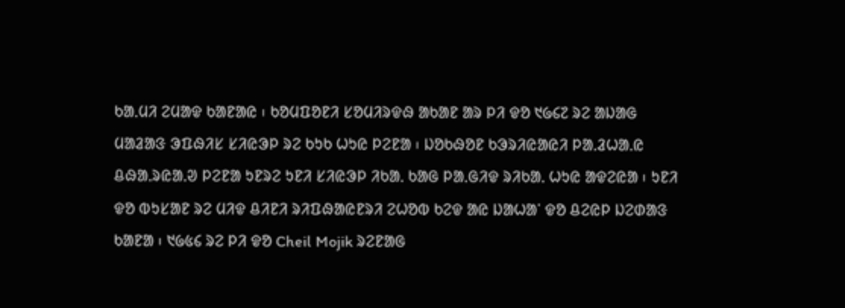ᱠᱟᱹᱢᱤ ᱮᱢᱟᱫ ᱠᱟᱱᱟᱭ ᱾ ᱠᱚᱢᱯᱚᱱᱤ ᱥᱚᱢᱤᱨᱫᱷ ᱟᱠᱟᱱ ᱟᱨ ᱞᱤ ᱫᱚ ᱑᱙᱔᱗ ᱨᱮ ᱟᱡᱟᱜ ᱢᱟᱲᱟᱝ ᱳᱯᱷᱤᱥ ᱥᱤᱭᱳᱞ ᱨᱮ ᱠᱩᱠ ᱦᱩᱭ ᱞᱮᱱᱟ ᱾ ᱡᱚᱠᱷᱚᱱ ᱠᱳᱨᱤᱭᱟᱭᱤ ᱞᱟᱹᱲᱦᱟᱹᱭ ᱪᱷᱟᱹᱨᱭᱟᱹᱣ ᱞᱮᱱᱟ ᱩᱱᱨᱮ ᱩᱱᱤ ᱥᱤᱭᱳᱞ ᱤᱠᱟᱹ ᱠᱟᱜ ᱞᱟᱹᱜᱤᱫ ᱨᱤᱠᱟᱹ ᱦᱩᱭ ᱟᱫᱮᱭᱟ ᱾ ᱩᱱᱤ ᱫᱚ ᱵᱩᱥᱟᱱ ᱨᱮ ᱢᱤᱫ ᱪᱤᱱᱤ ᱨᱤᱯᱷᱟᱭᱱᱨᱤ ᱮᱦᱚᱵ ᱠᱮᱫ ᱟᱭ ᱡᱟᱦᱟᱸ ᱫᱚ ᱪᱮᱭᱞ ᱡᱮᱰᱟᱝ ᱠᱟᱱᱟ ᱾ ᱑᱙᱕᱔ ᱨᱮ ᱞᱤ ᱫᱚ Cheil Mojik ᱨᱮᱱᱟᱜ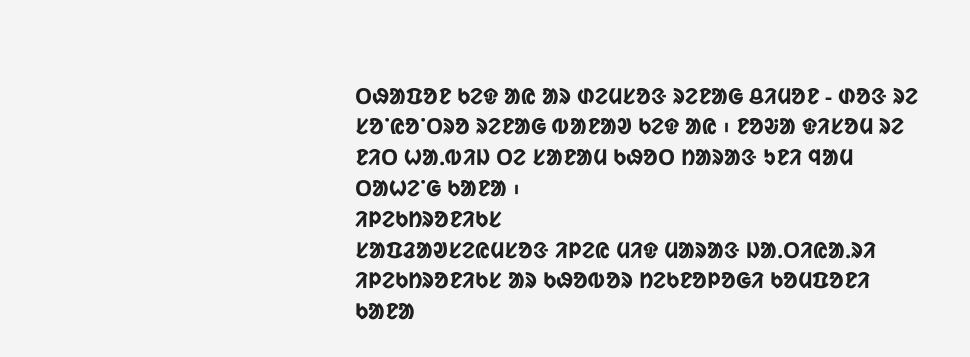ᱛᱷᱟᱯᱚᱱ ᱠᱮᱫ ᱟᱭ ᱟᱨ ᱰᱮᱢᱥᱚᱝ ᱨᱮᱱᱟᱜ ᱪᱤᱢᱚᱱ - ᱰᱚᱝ ᱨᱮ ᱥᱚᱸᱭᱚᱸᱛᱨᱚ ᱨᱮᱱᱟᱜ ᱵᱟᱱᱟᱣ ᱠᱮᱫ ᱟᱭ ᱾ ᱱᱚᱶᱟ ᱫᱤᱥᱚᱢ ᱨᱮ ᱱᱤᱛ ᱦᱟᱹᱵᱤᱡ ᱛᱮ ᱥᱟᱱᱟᱢ ᱠᱷᱚᱛ ᱴᱟᱨᱟᱝ ᱩᱱᱤ ᱧᱟᱢ ᱛᱟᱦᱮᱸᱜ ᱠᱟᱱᱟ ᱾
ᱤᱞᱮᱠᱴᱨᱚᱱᱤᱠᱥ
ᱥᱟᱯᱲᱟᱣᱥᱮᱭᱢᱥᱚᱝ ᱤᱞᱮᱭ ᱢᱤᱫ ᱢᱟᱨᱟᱝ ᱡᱟᱹᱛᱤᱭᱟᱹᱨᱤ ᱤᱞᱮᱠᱴᱨᱚᱱᱤᱠᱥ ᱟᱨ ᱠᱷᱚᱵᱚᱨ ᱴᱮᱠᱱᱚᱞᱚᱜᱤ ᱠᱚᱢᱯᱚᱱᱤ ᱠᱟᱱᱟ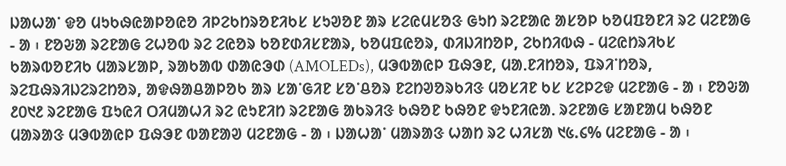ᱡᱟᱦᱟᱸ ᱫᱚ ᱢᱩᱠᱷᱭᱟᱞᱚᱭᱚ ᱤᱞᱮᱠᱴᱨᱚᱱᱤᱠᱥ ᱥᱩᱣᱚᱱ ᱟᱨ ᱥᱮᱭᱢᱥᱚᱝ ᱜᱩᱴ ᱨᱮᱱᱟᱭ ᱟᱥᱚᱞ ᱠᱚᱢᱯᱚᱱᱤ ᱨᱮ ᱢᱮᱱᱟᱜ - ᱟ ᱾ ᱱᱚᱶᱟ ᱨᱮᱱᱟᱜ ᱮᱦᱚᱵ ᱨᱮ ᱮᱭᱚᱨ ᱠᱚᱱᱰᱤᱥᱱᱟᱨ, ᱠᱚᱢᱯᱭᱚᱨ, ᱰᱤᱡᱤᱴᱚᱞ, ᱮᱠᱴᱤᱵᱷ - ᱢᱮᱭᱴᱨᱤᱠᱥ ᱠᱟᱨᱵᱚᱱᱤᱠ ᱢᱟᱨᱥᱟᱞ, ᱨᱟᱠᱟᱵ ᱰᱟᱭᱳᱰ (AMOLEDs), ᱢᱳᱵᱟᱭᱞ ᱯᱷᱳᱱ, ᱢᱟᱹᱱᱤᱴᱚᱨ, ᱯᱨᱤᱸᱴᱚᱨ, ᱨᱮᱯᱷᱨᱤᱡᱮᱨᱮᱴᱚᱨ, ᱟᱫᱷᱟᱪᱟᱞᱚᱠ ᱟᱨ ᱥᱟᱸᱜᱤᱱ ᱥᱚᱸᱪᱚᱨ ᱱᱮᱴᱣᱚᱨᱠᱤᱝ ᱢᱚᱥᱤᱱ ᱠᱥ ᱥᱮᱞᱮᱫ ᱢᱮᱱᱟᱜ - ᱟ ᱾ ᱱᱚᱶᱟ ᱒᱐᱑᱒ ᱨᱮᱱᱟᱜ ᱯᱩᱭᱤ ᱛᱤᱢᱟᱦᱤ ᱨᱮ ᱭᱩᱱᱤᱴ ᱨᱮᱱᱟᱜ ᱟᱠᱨᱤᱝ ᱠᱷᱚᱱ ᱠᱷᱚᱱ ᱫᱩᱱᱤᱭᱟᱹ ᱨᱮᱱᱟᱜ ᱥᱟᱱᱟᱢ ᱠᱷᱚᱱ ᱢᱟᱨᱟᱝ ᱢᱳᱵᱟᱭᱞ ᱯᱷᱳᱱ ᱵᱟᱱᱟᱣ ᱢᱮᱱᱟᱜ - ᱟ ᱾ ᱡᱟᱦᱟᱸ ᱢᱟᱨᱟᱝ ᱦᱟᱴ ᱨᱮ ᱦᱤᱥᱟ ᱑᱕.᱔% ᱢᱮᱱᱟᱜ - ᱟ ᱾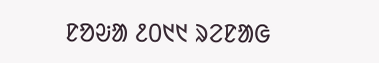ᱱᱚᱶᱟ ᱒᱐᱑᱑ ᱨᱮᱱᱟᱜ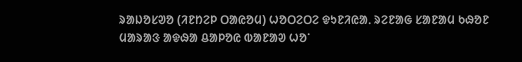ᱨᱟᱡᱚᱥᱣᱚ (ᱤᱱᱴᱮᱞ ᱛᱟᱭᱚᱢ) ᱦᱚᱛᱮᱛᱮ ᱫᱩᱱᱤᱭᱟᱹ ᱨᱮᱱᱟᱜ ᱥᱟᱱᱟᱢ ᱠᱷᱚᱱ ᱢᱟᱨᱟᱝ ᱟᱫᱷᱟ ᱪᱟᱞᱚᱭ ᱵᱟᱱᱟᱣ ᱦᱚᱸ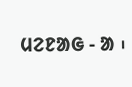ᱢᱮᱱᱟᱜ - ᱟ ᱾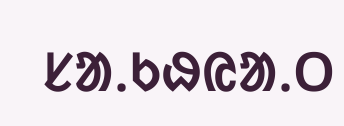ᱥᱟᱹᱠᱷᱭᱟᱹᱛ